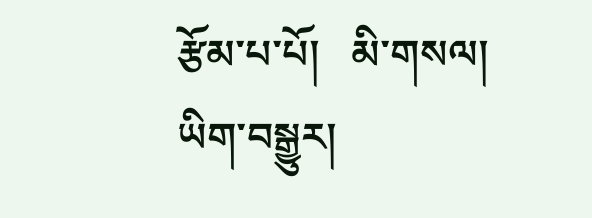རྩོམ་པ་པོ།   མི་གསལ།  ཡིག་བསྒྱུར།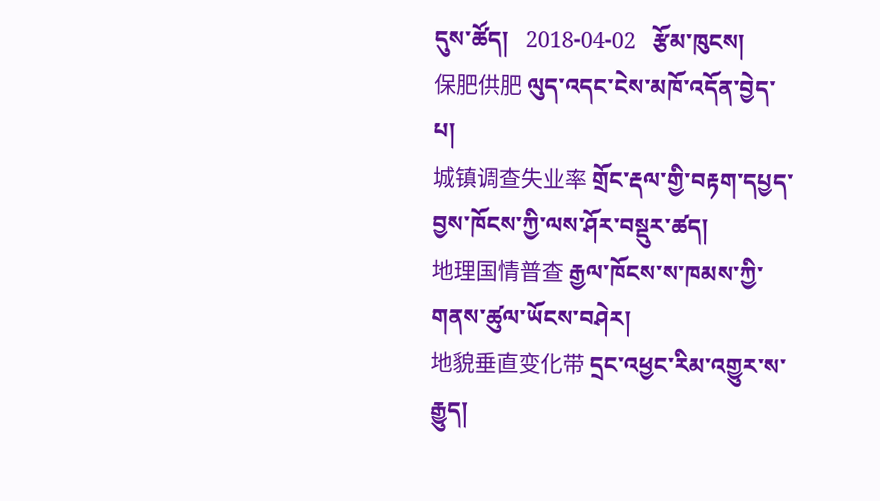དུས་ཚོད།   2018-04-02   རྩོམ་ཁུངས།
保肥供肥 ལུད་འདང་ངེས་མཁོ་འདོན་བྱེད་པ།
城镇调查失业率 གྲོང་རྡལ་གྱི་བརྟག་དཔྱད་བྱས་ཁོངས་ཀྱི་ལས་ཤོར་བསྡུར་ཚད།
地理国情普查 རྒྱལ་ཁོངས་ས་ཁམས་ཀྱི་གནས་ཚུལ་ཡོངས་བཤེར།
地貌垂直变化带 དྲང་འཕྱང་རིམ་འགྱུར་ས་རྒྱུད།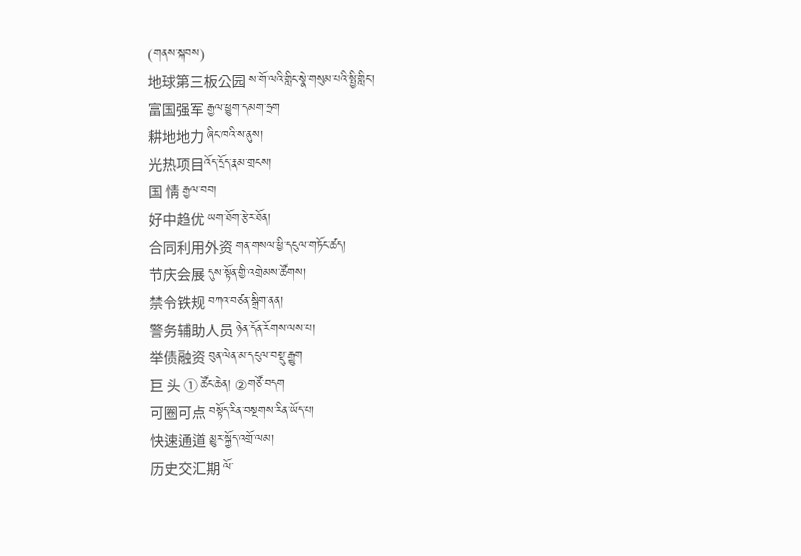(གནས་སྐབས)
地球第三板公园 ས་གོ་ལའི་གླིང་སྣེ་གསུམ་པའི་སྤྱི་གླིང་།
富国强军 རྒྱལ་ཕྱུག་དམག་ཧྲག
耕地地力 ཞིང་ཁའི་ས་ནུས།
光热项目འོད་དྲོད་རྣམ་གྲངས།
国 情 རྒྱལ་བབ།
好中趋优 ཡག་ཐོག་རྩེར་ཐོན།
合同利用外资 གན་གསལ་ཕྱི་དངུལ་གཏོང་ཚད།
节庆会展 དུས་སྟོན་གྱི་འགྲེམས་ཚོགས།
禁令铁规 བཀའ་བཙན་སྒྲིག་ནན།
警务辅助人员 ཉེན་དོན་རོགས་ལས་པ།
举债融资 བུན་ལེན་མ་དངུལ་བསྡུ་རྒྱུག
巨 头 ① ཚོང་ཆེན། ②གཙོ་བདག
可圈可点 བསྟོད་རིན་བསྔགས་རིན་ཡོད་པ།
快速通道 མྱུར་སྐྱོད་འགྲོ་ལམ།
历史交汇期 ལོ་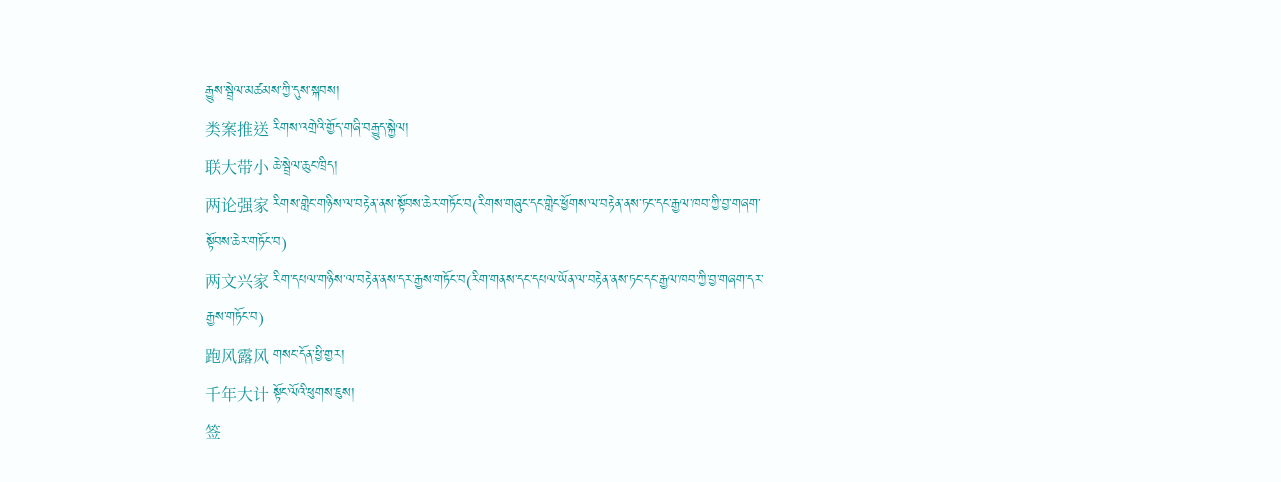རྒྱུས་སྦྲེལ་མཚམས་ཀྱི་དུས་སྐབས།
类案推送 རིགས་འགྲེའི་གྱོད་གཞི་བརྒྱུད་སྐྱེལ།
联大带小 ཆེ་སྦྲེལ་ཆུང་ཁྲིད།
两论强家 རིགས་གླེང་གཉིས་ལ་བརྟེན་ནས་སྟོབས་ཆེར་གཏོང་བ(རིགས་གཞུང་དང་གླེང་ཕྱོགས་ལ་བརྟེན་ནས་ཏང་དང་རྒྱལ་ཁབ་ཀྱི་བྱ་གཞག་སྟོབས་ཆེར་གཏོང་བ)
两文兴家 རིག་དཔལ་གཉིས་ལ་བརྟེན་ནས་དར་རྒྱས་གཏོང་བ(རིག་གནས་དང་དཔལ་ཡོན་ལ་བརྟེན་ནས་ཏང་དང་རྒྱལ་ཁབ་ཀྱི་བྱ་གཞག་དར་རྒྱས་གཏོང་བ)
跑风露风 གསང་དོན་ཕྱི་གྱར།
千年大计 སྟོང་ལོའི་ཕུགས་ཇུས།
签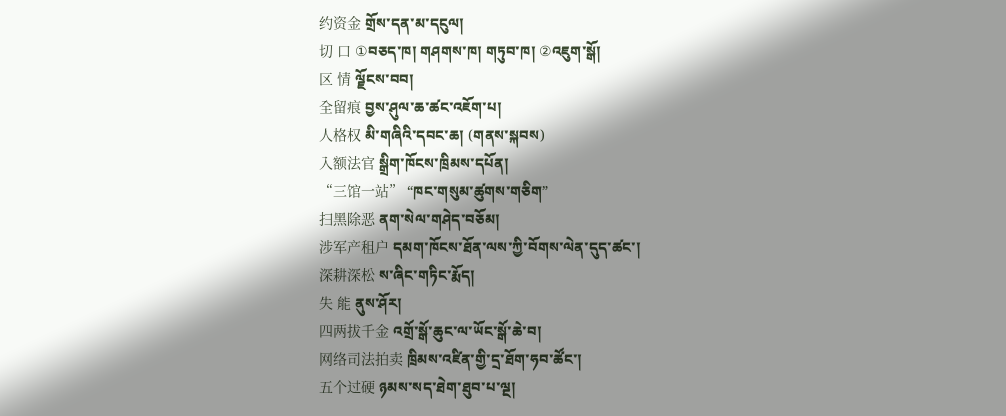约资金 གྲོས་དན་མ་དངུལ།
切 口 ①བཅད་ཁ། གཤགས་ཁ། གཏུབ་ཁ། ②འཇུག་སྒོ།
区 情 ལྗོངས་བབ།
全留痕 བྱས་ཤུལ་ཆ་ཚང་འཇོག་པ།
人格权 མི་གཞིའི་དབང་ཆ། (གནས་སྐབས)
入额法官 སྒྲིག་ཁོངས་ཁྲིམས་དཔོན།
“三馆一站” “ཁང་གསུམ་ཚུགས་གཅིག”
扫黑除恶 ནག་སེལ་གཤེད་བཅོམ།
涉军产租户 དམག་ཁོངས་ཐོན་ལས་ཀྱི་བོགས་ལེན་དུད་ཚང་།
深耕深松 ས་ཞིང་གཏིང་རྨོད།
失 能 ནུས་ཤོར།
四两拔千金 འགྲོ་སྒོ་ཆུང་ལ་ཡོང་སྒོ་ཆེ་བ།
网络司法拍卖 ཁྲིམས་འཛིན་གྱི་དྲ་ཐོག་ཧབ་ཚོང་།
五个过硬 ཉམས་སད་ཐེག་ཐུབ་པ་ལྔ།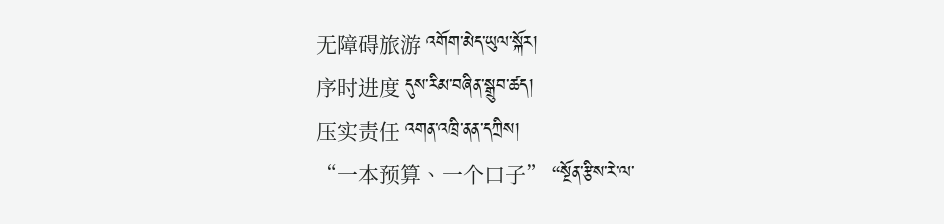无障碍旅游 འགོག་མེད་ཡུལ་སྐོར།
序时进度 དུས་རིམ་བཞིན་སྒྲུབ་ཚད།
压实责任 འགན་འཁྲི་ནན་དཀྲིས།
“一本预算、一个口子” “སྔོན་རྩིས་རེ་ལ་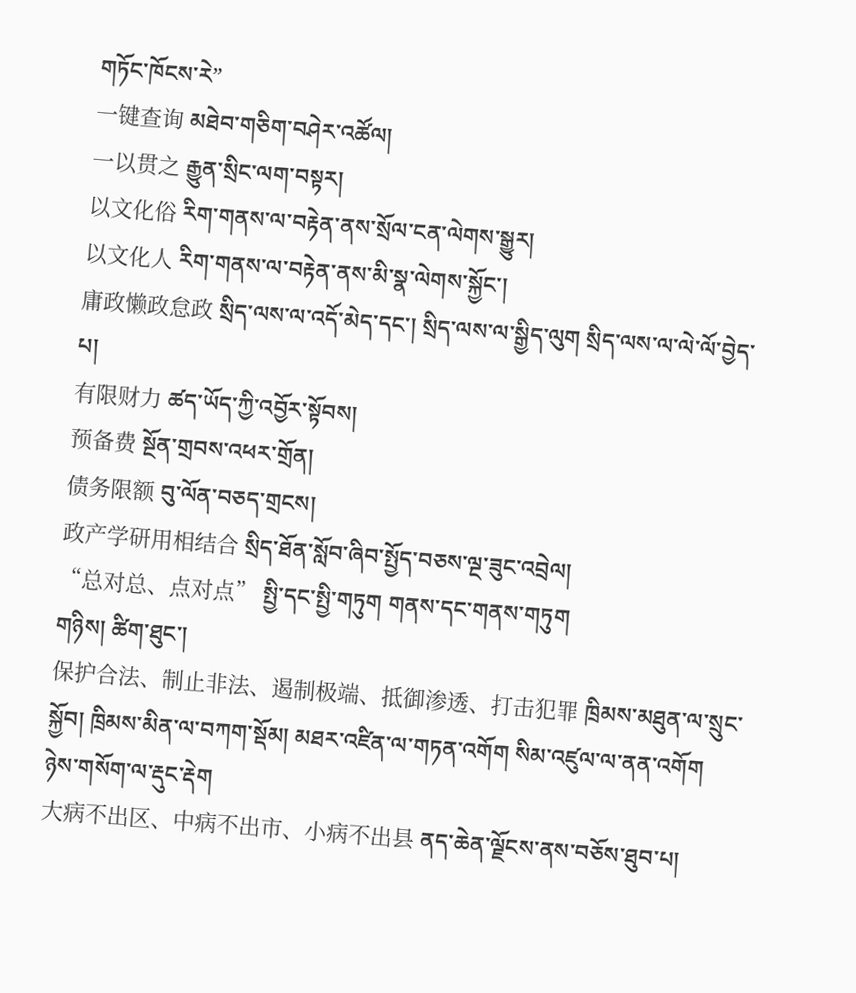གཏོང་ཁོངས་རེ”
一键查询 མཐེབ་གཅིག་བཤེར་འཚོལ།
一以贯之 རྒྱུན་སྲིང་ལག་བསྟར།
以文化俗 རིག་གནས་ལ་བརྟེན་ནས་སྲོལ་ངན་ལེགས་སྒྱུར།
以文化人 རིག་གནས་ལ་བརྟེན་ནས་མི་སྣ་ལེགས་སྐྱོང་།
庸政懒政怠政 སྲིད་ལས་ལ་འདོ་མེད་དང་། སྲིད་ལས་ལ་སྒྱིད་ལུག སྲིད་ལས་ལ་ལེ་ལོ་བྱེད་པ།
有限财力 ཚད་ཡོད་ཀྱི་འབྱོར་སྟོབས།
预备费 སྔོན་གྲབས་འཕར་གྲོན།
债务限额 བུ་ལོན་བཅད་གྲངས།
政产学研用相结合 སྲིད་ཐོན་སློབ་ཞིབ་སྤྱོད་བཅས་ལྔ་ཟུང་འབྲེལ།
“总对总、点对点” སྤྱི་དང་སྤྱི་གཏུག གནས་དང་གནས་གཏུག
གཉིས། ཚིག་ཐུང་།
保护合法、制止非法、遏制极端、抵御渗透、打击犯罪 ཁྲིམས་མཐུན་ལ་སྲུང་སྐྱོབ། ཁྲིམས་མིན་ལ་བཀག་སྡོམ། མཐར་འཛིན་ལ་གཏན་འགོག སིམ་འཛུལ་ལ་ནན་འགོག ཉེས་གསོག་ལ་རྡུང་རྡེག
大病不出区、中病不出市、小病不出县 ནད་ཆེན་ལྗོངས་ནས་བཅོས་ཐུབ་པ།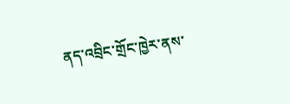ནད་འབྲིང་གྲོང་ཁྱེར་ནས་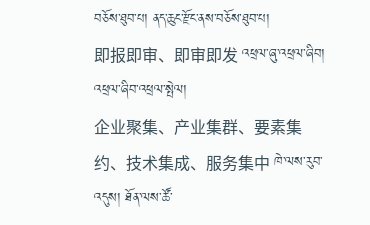བཅོས་ཐུབ་པ། ནད་ཆུང་རྫོང་ནས་བཅོས་ཐུབ་པ།
即报即审、即审即发 འཕྲལ་ཞུ་འཕྲལ་ཞིབ། འཕྲལ་ཞིབ་འཕྲལ་སྤེལ།
企业聚集、产业集群、要素集约、技术集成、服务集中 ཁེ་ལས་རུབ་འདུས། ཐོན་ལས་ཚོ་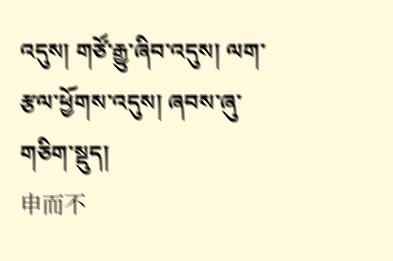འདུས། གཙོ་རྒྱུ་ཞིབ་འདུས། ལག་རྩལ་ཕྱོགས་འདུས། ཞབས་ཞུ་གཅིག་སྡུད།
申而不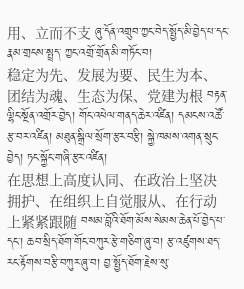用、立而不支 ཞུ་དོན་འགྲུབ་ཀྱང་བེད་སྤྱོད་མི་བྱེད་པ་དང་རྣམ་གྲངས་སྤྲད་ ཀྱང་འགྲོ་གྲོན་མི་གཏོང་བ།
稳定为先、发展为要、民生为本、团结为魂、生态为保、党建为根 བརྟན་ལྷིང་སྔོན་འགྲོར་བྱེད། གོང་འཕེལ་གནད་ཆེར་འཛིན། དམངས་འཚོ་རྩ་བར་འཛིན། མཐུན་སྒྲིལ་སྲོག་རྩར་བརྩི། སྐྱེ་ཁམས་འགན་སྲུང་བྱེད། ཏང་སྐྱོང་གཞི་རྩར་འཛིན།
在思想上高度认同、在政治上坚决拥护、在组织上自觉服从、在行动上紧紧跟随 བསམ་བློའི་ཐོག་མོས་སེམས་ཆེན་པོ་བྱེད་པ་དང་། ཆབ་སྲིད་ཐོག་གོང་བཀུར་རྩེ་གཅིག་ཞུ་བ། རྩ་འཛུགས་ཐད་རང་རྟོགས་བརྩི་བཀུར་ཞུ་བ། བྱ་སྤྱོད་ཐོག་རྗེས་སུ་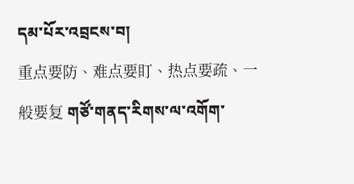དམ་པོར་འབྲངས་བ།
重点要防、难点要盯、热点要疏、一般要复 གཙོ་གནད་རིགས་ལ་འགོག་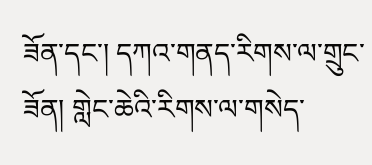ཟོན་དང་། དཀའ་གནད་རིགས་ལ་གྲུང་ཟོན། གླེང་ཆེའི་རིགས་ལ་གསེད་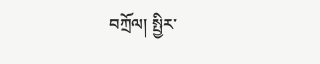བཀྲོལ། སྤྱིར་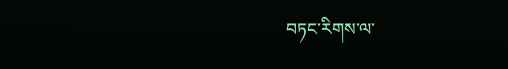བཏང་རིགས་ལ་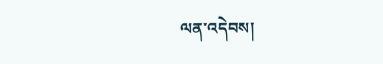ལན་འདེབས།